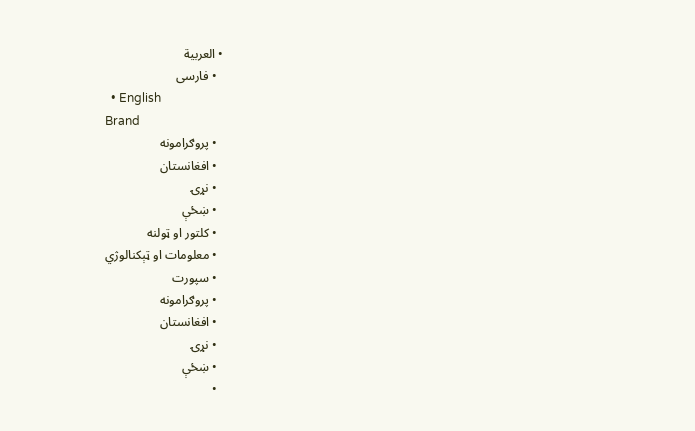• العربية
  • فارسی
  • English
Brand
  • پروګرامونه
  • افغانستان
  • نړۍ
  • ښځې
  • کلتور او ټولنه
  • معلومات او ټېکنالوژي
  • سپورت
  • پروګرامونه
  • افغانستان
  • نړۍ
  • ښځې
  •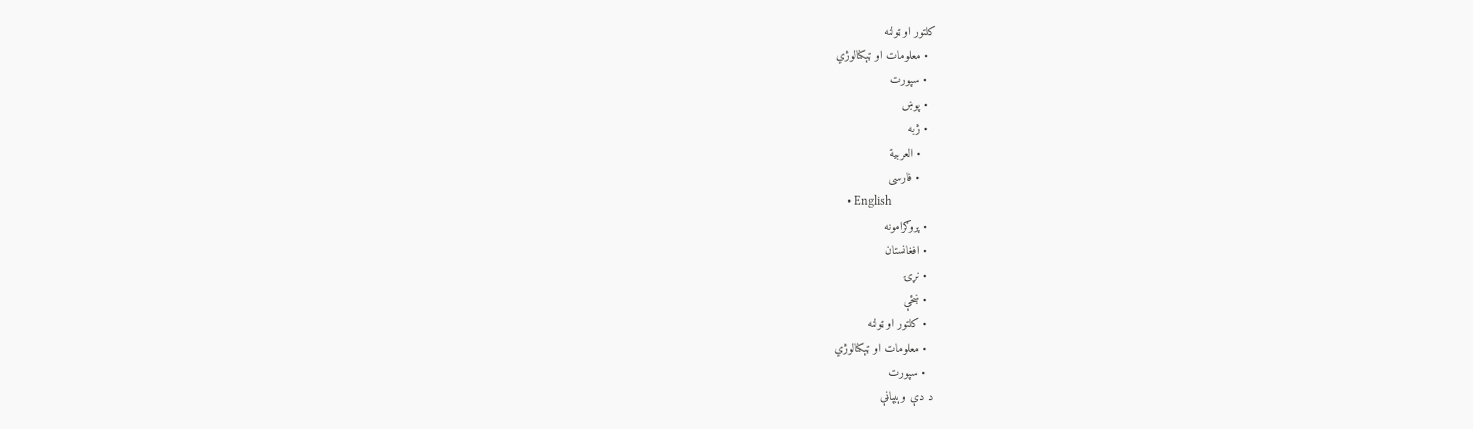کلتور او ټولنه
  • معلومات او ټېکنالوژي
  • سپورت
  • پوښ
  • ژبه
    • العربية
    • فارسی
    • English
  • پروګرامونه
  • افغانستان
  • نړۍ
  • ښځې
  • کلتور او ټولنه
  • معلومات او ټېکنالوژي
  • سپورت
د دې وېبپاڼې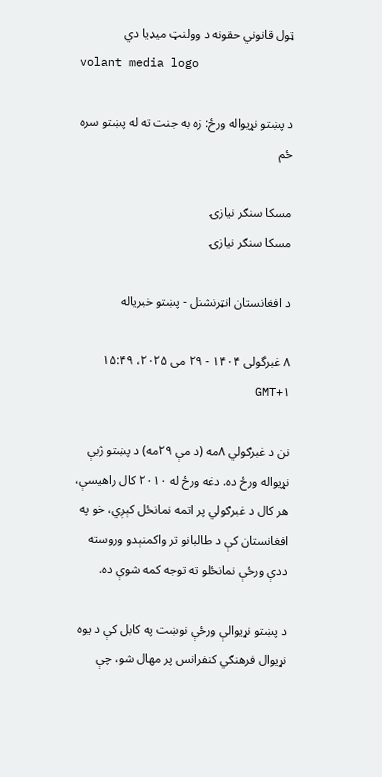ټول قانوني حقونه د وولنټ میډیا دي
volant media logo

د پښتو نړیواله ورځ: زه به جنت ته له پښتو سره ځم

مسکا سنګر نیازۍ
مسکا سنګر نیازۍ

د افغانستان انټرنشنل - پښتو خبریاله

۸ غبرگولی ۱۴۰۴ - ۲۹ می ۲۰۲۵، ۱۵:۴۹ GMT+۱

نن د غبرګولي ۸مه (د مې ۲۹مه) د پښتو ژبې نړیواله ورځ ده. دغه ورځ له ۲۰۱۰ کال راهیسې، هر کال د غبرګولي پر اتمه نمانځل کېږي، خو په افغانستان کې د طالبانو تر واکمنېدو وروسته ددې ورځې نمانځلو ته توجه کمه شوې ده.

د پښتو نړیوالې ورځې نوښت په کابل کې د یوه نړیوال فرهنګي کنفرانس پر مهال شو، چې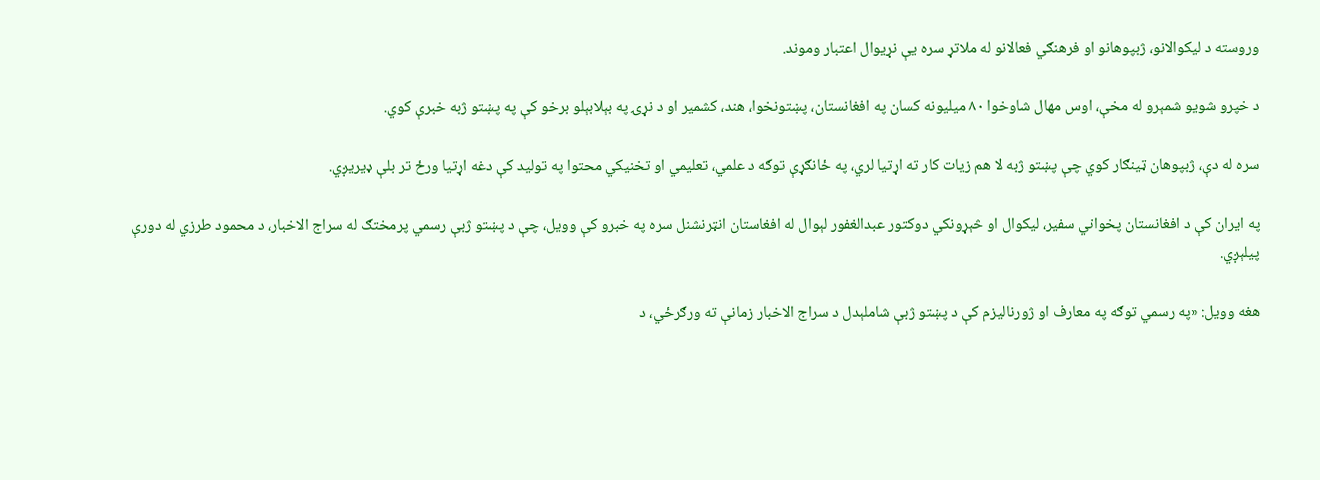وروسته د لیکوالانو، ژبپوهانو او فرهنګي فعالانو له ملاتړ سره یې نړیوال اعتبار وموند.

د خپرو شویو شمېرو له مخې، اوس مهال شاوخوا ۸۰ میلیونه کسان په افغانستان، پښتونخوا، هند، کشمیر او د نړۍ په بېلابېلو برخو کې په پښتو ژبه خبرې کوي.

سره له دې، ژبپوهان ټینګار کوي چې پښتو ژبه لا هم زیات کار ته اړتیا لري، په ځانګړې توګه د علمي، تعلیمي او تخنیکي محتوا په تولید کې دغه اړتیا ورځ تر بلې ډیریږي.

په ایران کې د افغانستان پخواني سفیر، لیکوال او څېړونکي دوکتور عبدالغفور لېوال له افغاستان انټرنشنل سره په خبرو کې وویل، چې د پښتو ژبې رسمي پرمختګ له سراج الاخبار، د محمود طرزي له دورې پیلېږي.

هغه وویل: «په رسمي توګه په معارف او ژورنالیزم کې د پښتو ژبې شاملېدل د سراج الاخبار زمانې ته ورګرځي، د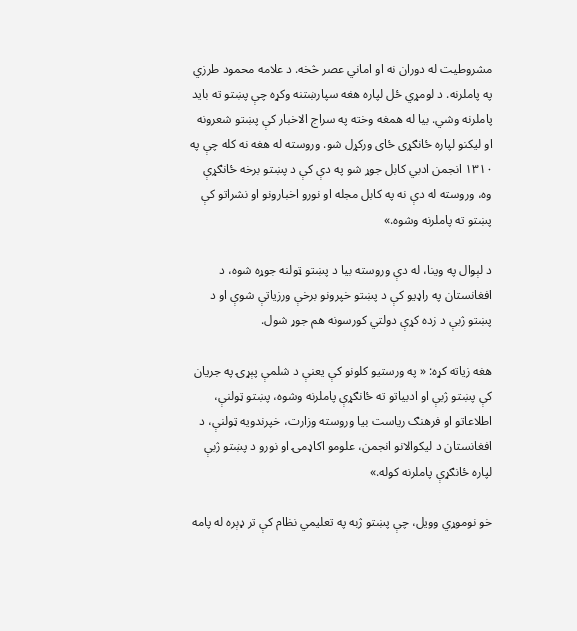مشروطیت له دوران نه او اماني عصر څخه. د علامه محمود طرزي په پاملرنه. د لومړي ځل لپاره هغه سپارښتنه وکړه چې پښتو ته باید پاملرنه وشي. بیا له همغه وخته په سراج الاخبار کې پښتو شعرونه او لیکنو لپاره ځانګړی ځای ورکړل شو. وروسته له هغه نه کله چې په ۱۳۱۰ انجمن ادبي کابل جوړ شو په دې کې د پښتو برخه ځانګړې وه، وروسته له دې نه په کابل مجله او نورو اخبارونو او نشراتو کې پښتو ته پاملرنه وشوه.»

د لېوال په وینا، له دې وروسته بیا د پښتو ټولنه جوړه شوه، د افغانستان په راډیو کې د پښتو خپرونو برخې ورزیاتې شوې او د پښتو ژبې د زده کړې دولتي کورسونه هم جوړ شول.

هغه زیاته کړه: « په ورستیو کلونو کې یعنې د شلمې پېړۍ په جریان کې پښتو ژبې او ادبیاتو ته ځانګړې پاملرنه وشوه، پښتو ټولنې، اطلاعاتو او فرهنګ ریاست بیا وروسته وزارت، خپرندویه ټولنې، د افغانستان د لیکوالانو انجمن، علومو اکاډمۍ او نورو د پښتو ژبې لپاره ځانګړې پاملرنه کوله.»

خو نوموړي وویل، چې پښتو ژبه په تعلیمي نظام کې تر ډېره له پامه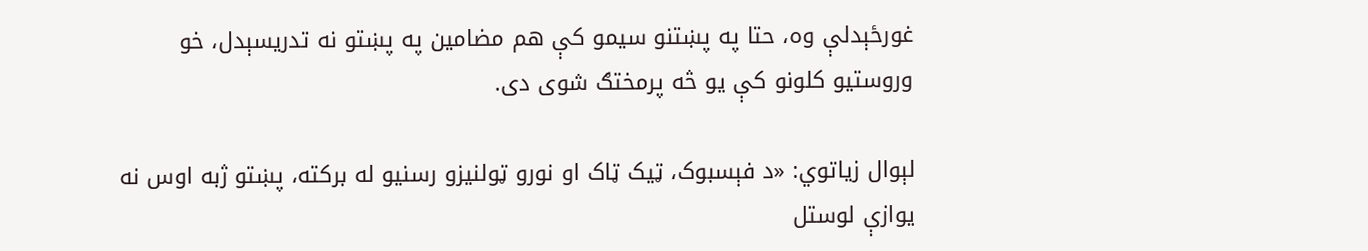غورځېدلې وه، حتا په پښتنو سیمو کې هم مضامین په پښتو نه تدریسېدل، خو وروستیو کلونو کې یو څه پرمختګ شوی دی.

لېوال زیاتوي: «د فېسبوک، ټیک ټاک او نورو ټولنیزو رسنیو له برکته، پښتو ژبه اوس نه یوازې لوستل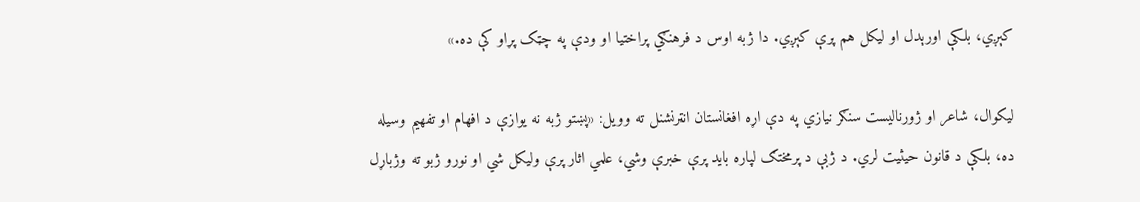کېږي، بلکې اورېدل او لیکل هم پرې کېږي. دا ژبه اوس د فرهنګي پراختیا او ودې په چټک پړاو کې ده.»

لیکوال، شاعر او ژورنالیست سنګر نيازي په دې اړه افغانستان انټرنشنل ته وویل: «پښتو ژبه نه یوازې د افهام او تفهیم وسیله ده، بلکې د قانون حیثیت لري. د ژبې د پرمختګ لپاره باید پرې خبرې وشي، علمي اثار پرې ولیکل شي او نورو ژبو ته وژباړل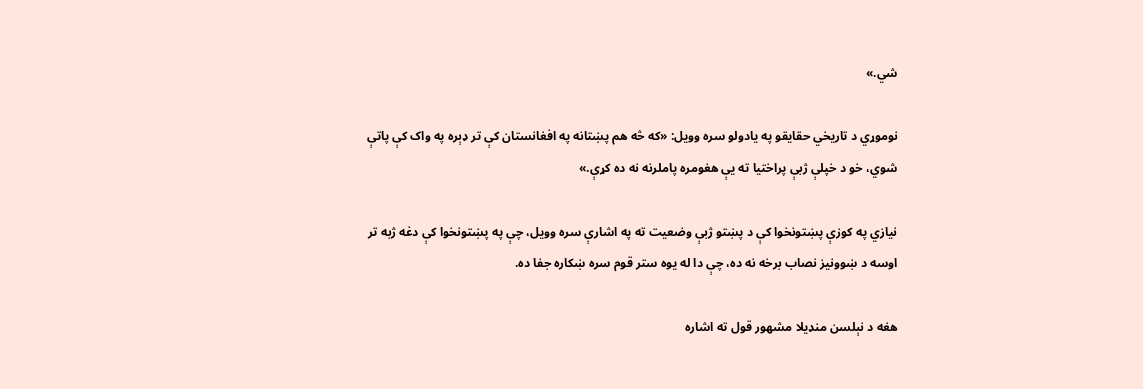شي.»

نوموړي د تاريخي حقايقو په يادولو سره وويل: «که څه هم پښتانه په افغانستان کې تر ډېره په واک کې پاتې شوي، خو د خپلې ژبې پراختيا ته يې هغومره پاملرنه نه ده کړې.»

نیازي په کوزې پښتونخوا کې د پښتو ژبې وضعيت ته په اشارې سره وويل، چې په پښتونخوا کې دغه ژبه تر اوسه د ښوونيز نصاب برخه نه ده، چې دا له يوه ستر قوم سره ښکاره جفا ده.

هغه د نېلسن منډیلا مشهور قول ته اشاره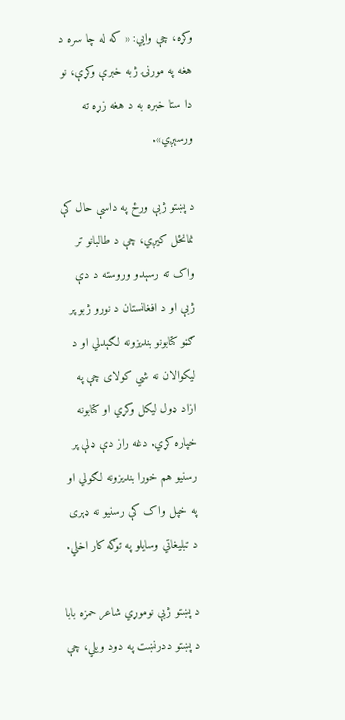وکړه، چې وایي: « که له چا سره د هغه په مورنۍ ژبه خبرې وکړې، نو دا ستا خبره به د هغه زړه ته ورسېږي».

د پښتو ژبې ورځ په داسې حال کې نمانځل کیږي، چې د طالبانو تر واک ته رسېدو وروسته د دې ژبې او د افغانستان د نورو ژبو پر ګڼو کتابونو بندیزونه لګېدلي او د لیکوالان نه شي کولای چې په ازاد ډول لیکل وکړي او کتابونه خپاره کړي. دغه راز دې ډلې پر رسنیو هم خورا بندیزونه لګولي او په خپل واک کې رسنیو نه ډېری د تبلیغاتي وسایلو په توګه کار اخلي.

د پښتو ژبې نوموړي شاعر حمزه بابا د پښتو ددرنښت په دود ویلي، چې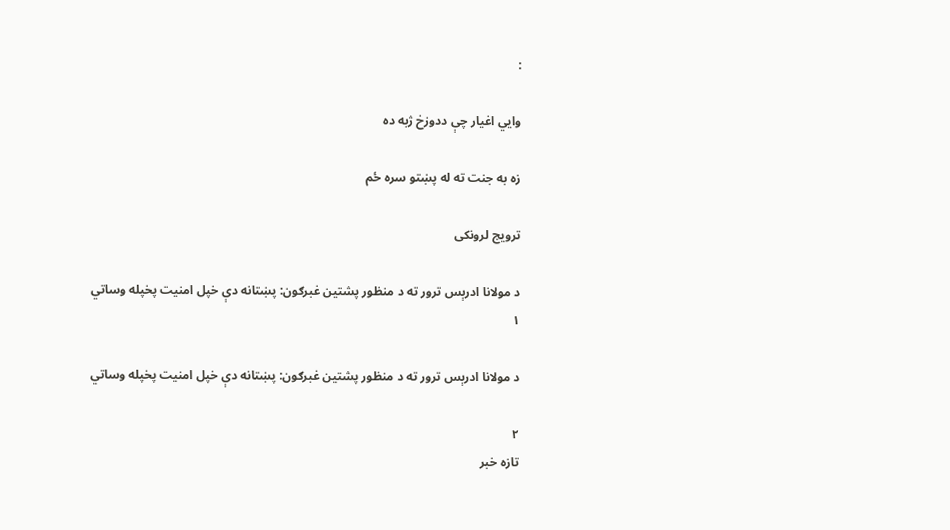:

وايي اغیار چې ددوزخ ژبه ده

زه به جنت ته له پښتو سره ځم

ترویج لرونکی

د مولانا ادرېس ترور ته د منظور پشتین غبرګون: پښتانه دې خپل امنیت پخپله وساتي
۱

د مولانا ادرېس ترور ته د منظور پشتین غبرګون: پښتانه دې خپل امنیت پخپله وساتي

۲
تازه خبر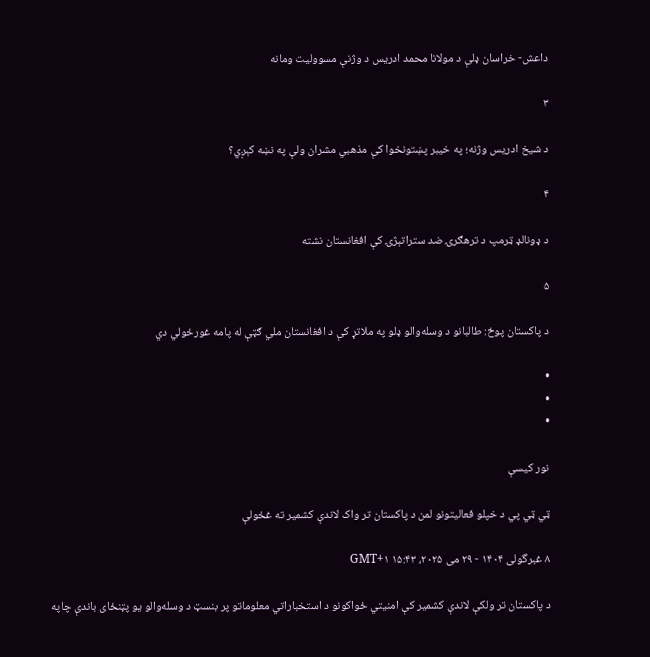داعش- خراسان ډلې د مولانا محمد ادریس د وژنې مسوولیت ومانه

۳

د شیخ ادریس وژنه؛ په خیبر پښتونخوا کې مذهبي مشران ولې په نښه کېږي؟

۴

د ډونالډ ټرمپ د ترهګرۍ ضد ستراتېژۍ کې افغانستان نشته

۵

د پاکستان پوځ: طالبانو د وسله‌والو ډلو په ملاتړ کې د افغانستان ملي ګټې له پامه غورځولي دي

•
•
•

نور کیسې

ټي ټي پي د خپلو فعالیتونو لمن د پاکستان تر واک لاندې کشمیر ته غځولې

۸ غبرگولی ۱۴۰۴ - ۲۹ می ۲۰۲۵، ۱۵:۴۳ GMT+۱

د پاکستان تر ولکې لاندې کشمیر کې امنیتي ځواکونو د استخباراتي معلوماتو پر بنسټ د وسله‌والو یو پټنځای باندې چاپه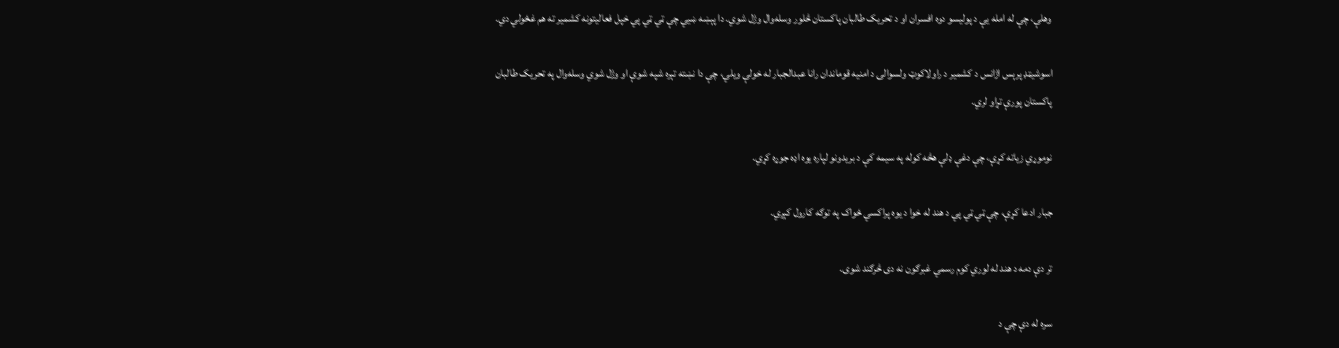وهلې، چې له امله یې د پولیسو دوه افسران او د تحریک طالبان پاکستان څلور وسله‌وال وژل شوي. دا پېښه ښيي چې ټي ټي پي خپل فعالیتونه کشمیر ته هم غځولي دي.

اسوشیټډ پرېس اژانس د کشمیر د راولاکوټ ولسوالۍ د امنیه قوماندان رانا عبدالجبار له خولې ویلي، چې دا نښته تېره شپه شوې او وژل شوي وسله‌وال په تحریک طالبان پاکستان پورې تړاو لري.

نوموړي زیاته کړې، چې دغې ډلې هڅه کوله په سیمه کې د بریدونو لپاره یوه اډه جوړه کړي.

جبار ادعا کړې، چې ټي ټي پي د هند له خوا د یوه پراکسي ځواک په توګه کارول کېږي.

تر دې دمه د هند له لوري کوم رسمي غبرګون نه دی څرګند شوی.

سره له دې چې د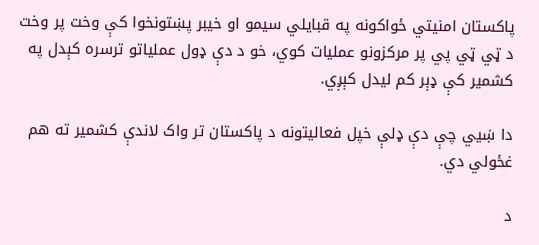پاکستان امنیتي ځواکونه په قبایلي سیمو او خیبر پښتونخوا کې وخت پر وخت د ټي ټي پي پر مرکزونو عملیات کوي، خو د دې ډول عملیاتو ترسره کېدل په کشمیر کې ډېر کم لیدل کېږي.

دا ښيي چې دې ډلې خپل فعالیتونه د پاکستان تر واک لاندې کشمیر ته هم غځولي دي.

د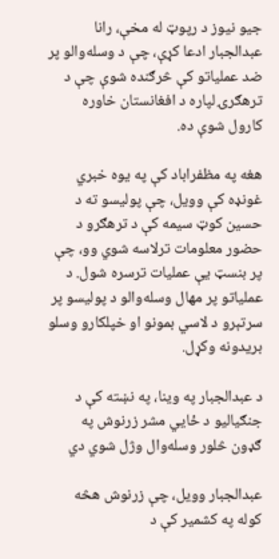جیو نیوز د رپوټ له مخې، رانا عبدالجبار ادعا کړې، چې د وسله‌والو پر ضد عملیاتو کې څرګنده شوې چې د ترهګرۍ لپاره د افغانستان خاوره کارول شوې ده.

هغه په مظفراباد کې په یوه خبري غونډه کې وویل، چې پولیسو ته د حسین کوټ سیمه کې د ترهګرو د حضور معلومات ترلاسه شوي وو، چې پر بنسټ یې عملیات ترسره شول. د عملیاتو پر مهال وسله‌والو د پولیسو پر سرتېرو د لاسي بمونو او خپلکارو وسلو بریدونه وکړل.

د عبدالجبار په وینا، په نښته کې د جنګیالیو د ځایي مشر زرنوش په ګډون څلور وسله‌وال وژل شوي دي

عبدالجبار وویل، چې زرنوش هڅه کوله په کشمیر کې د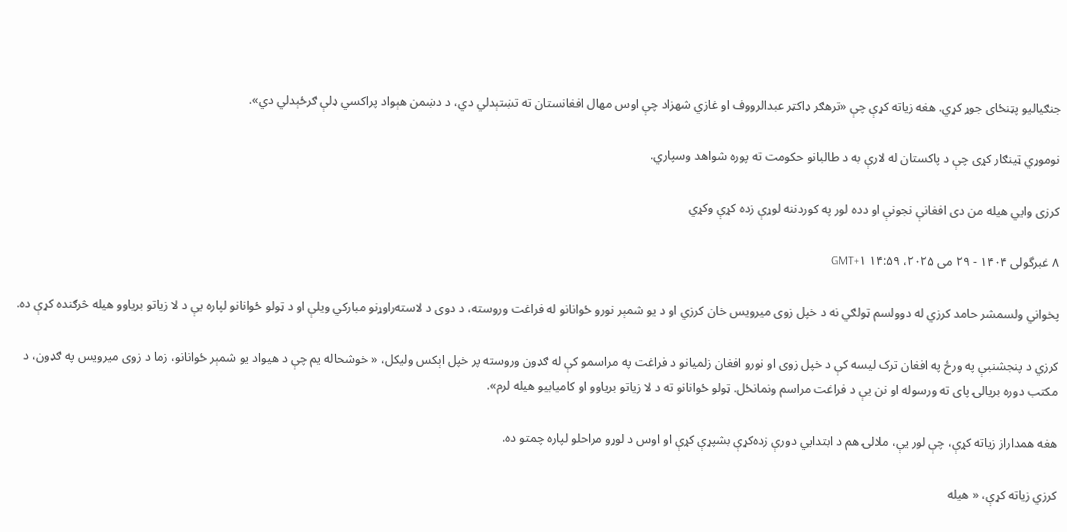جنګیالیو پټنځای جوړ کړي. هغه زیاته کړې چې «ترهګر ډاکټر عبدالرووف او غازي شهزاد چې اوس مهال افغانستان ته تښتېدلي دي، د دښمن هېواد پراکسي ډلې ګرځېدلي دي».

نوموړي ټینګار کړی چې د پاکستان له لارې به د طالبانو حکومت ته پوره شواهد وسپاري.

کرزی وایي هیله من دی افغانې نجونې او دده لور په کوردننه لوړې زده کړې وکړي

۸ غبرگولی ۱۴۰۴ - ۲۹ می ۲۰۲۵، ۱۴:۵۹ GMT+۱

پخواني ولسمشر حامد کرزي له دوولسم ټولګي نه د خپل زوی میرویس خان کرزي او د یو شمېر نورو ځوانانو له فراغت وروسته، د دوی د لاسته‌راوړنو مبارکي ویلې او د ټولو ځوانانو لپاره یې د لا زیاتو بریاوو هیله څرګنده کړې ده.

کرزي د پنجشنبې په ورځ په افغان ترک لیسه کې د خپل زوی او نورو افغان زلمیانو د فراغت په مراسمو کې له ګډون وروسته پر خپل اېکس ولیکل، « خوشحاله یم چې د هیواد یو شمېر ځوانانو، زما د زوی میرویس په ګډون، د مکتب دوره بریالۍ پای ته ورسوله او نن یې د فراغت مراسم ونمانځل. ټولو ځوانانو ته د لا زیاتو بریاوو او کامیابیو هیله لرم».

هغه همداراز زیاته کړې، چې لور یې، ملالۍ هم د ابتدايي دورې زده‌کړې بشپړې کړې او اوس د لوړو مراحلو لپاره چمتو ده.

کرزي زیاته کړې، « هیله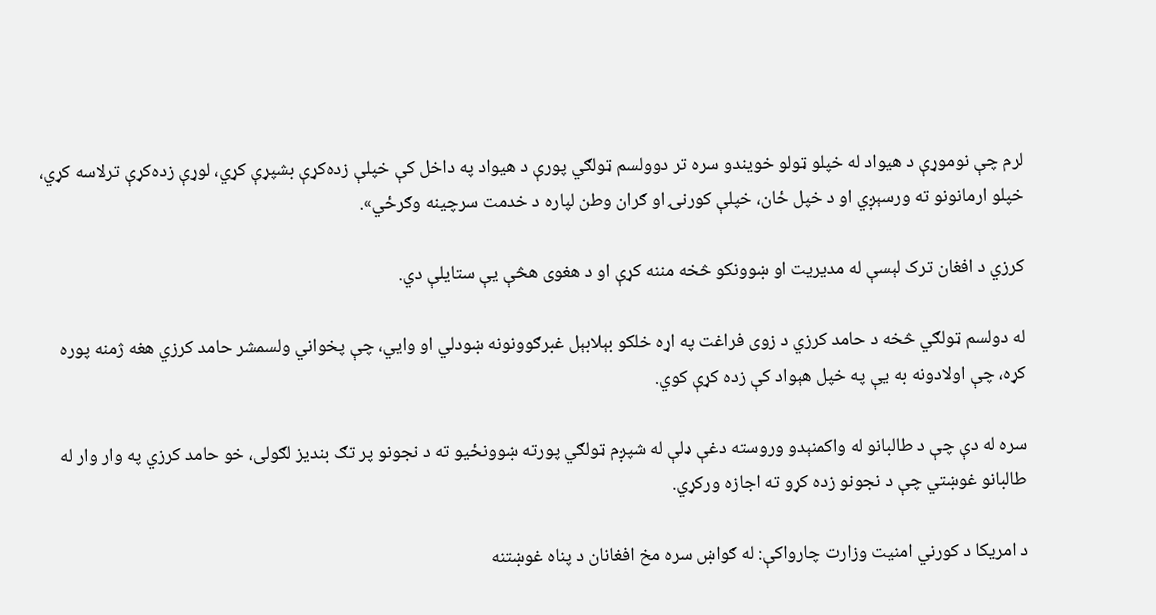لرم چې نوموړې د هیواد له خپلو ټولو خویندو سره تر دوولسم ټولګي پورې د هیواد په داخل کې خپلې زده‌کړې بشپړې کړي، لوړې زده‌کړې ترلاسه کړي، خپلو ارمانونو ته ورسېږي او د خپل ځان، خپلې کورنۍ او ګران وطن لپاره د خدمت سرچینه وګرځي».

کرزي د افغان ترک لېسې له مدیریت او ښوونکو څخه مننه کړې او د هغوی هڅې یې ستایلې دي.

له دولسم ټولګي څخه د حامد کرزي د زوی فراغت په اړه خلکو بېلابېل غبرګوونونه ښودلي او وايي، چې پخواني ولسمشر حامد کرزي هغه ژمنه پوره کړه، چې اولادونه به یې په خپل هېواد کې زده کړې کوي.

سره له دې چې د طالبانو له واکمنېدو وروسته دغې ډلې له شپږم ټولګي پورته ښوونځیو ته د نجونو پر تګ بندیز لګولی، خو حامد کرزي په وار وار له طالبانو غوښتي چې د نجونو زده کړو ته اجازه ورکړي.

د امریکا د کورني امنیت وزارت چارواکې: له ګواښ سره مخ افغانان د پناه غوښتنه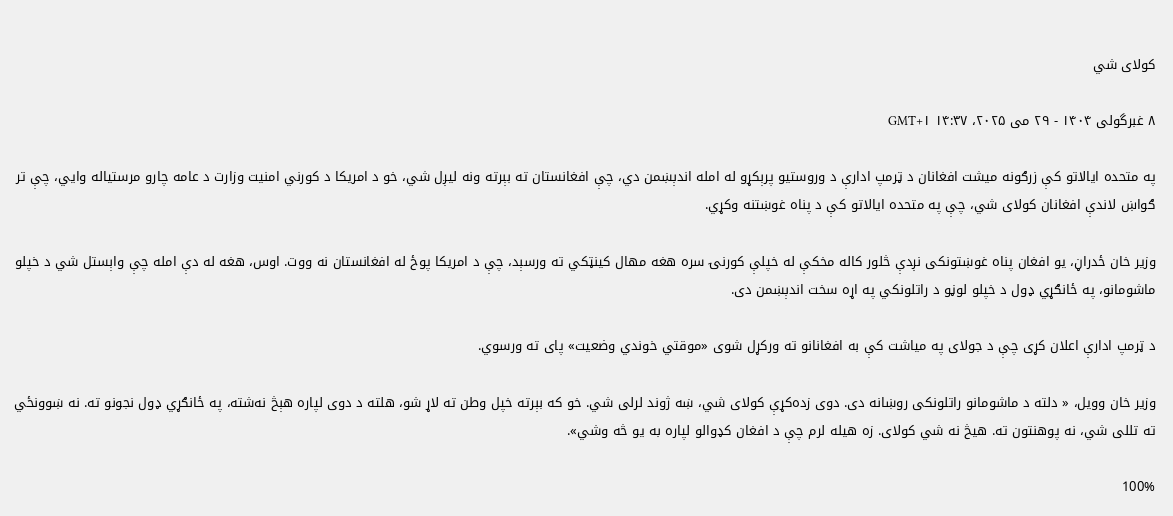کولای شي

۸ غبرگولی ۱۴۰۴ - ۲۹ می ۲۰۲۵، ۱۴:۳۷ GMT+۱

په متحده ایالاتو کې زرګونه میشت افغانان د ټرمپ ادارې د وروستیو پرېکړو له امله اندېښمن دي، چې افغانستان ته بېرته ونه لیږل شي، خو د امریکا د کورني امنیت وزارت د عامه چارو مرستیاله وايي، چې تر ګواښ لاندې افغانان کولای شي، چې په متحده ایالاتو کې د پناه غوښتنه وکړي.

وزیر خان ځدراڼ، یو افغان پناه غوښتونکی نږدې څلور کاله مخکې له خپلې کورنۍ سره هغه مهال کینټکي ته ورسېد، چې د امریکا پوځ له افغانستان نه ووت. اوس، هغه له دې امله چې واېستل شي د خپلو ماشومانو، په ځانګړي ډول د خپلو لوڼو د راتلونکي په اړه سخت اندېښمن دی.

د ټرمپ ادارې اعلان کړی چې د جولای په میاشت کې به افغانانو ته ورکړل شوی «موقتي خوندي وضعیت» پای ته ورسوي.

وزیر خان وویل، « دلته د ماشومانو راتلونکی روښانه دی. دوی زده‌کړې کولای شي، ښه ژوند لرلی شي. خو که بېرته خپل وطن ته لاړ شو، هلته د دوی لپاره هېڅ نه‌شته، په ځانګړي ډول نجونو ته. نه ښوونځي ته تللی شي، نه پوهنتون ته. هیڅ نه شي کولای. زه هیله لرم چې د افغان کډوالو لپاره به یو څه وشي».

100%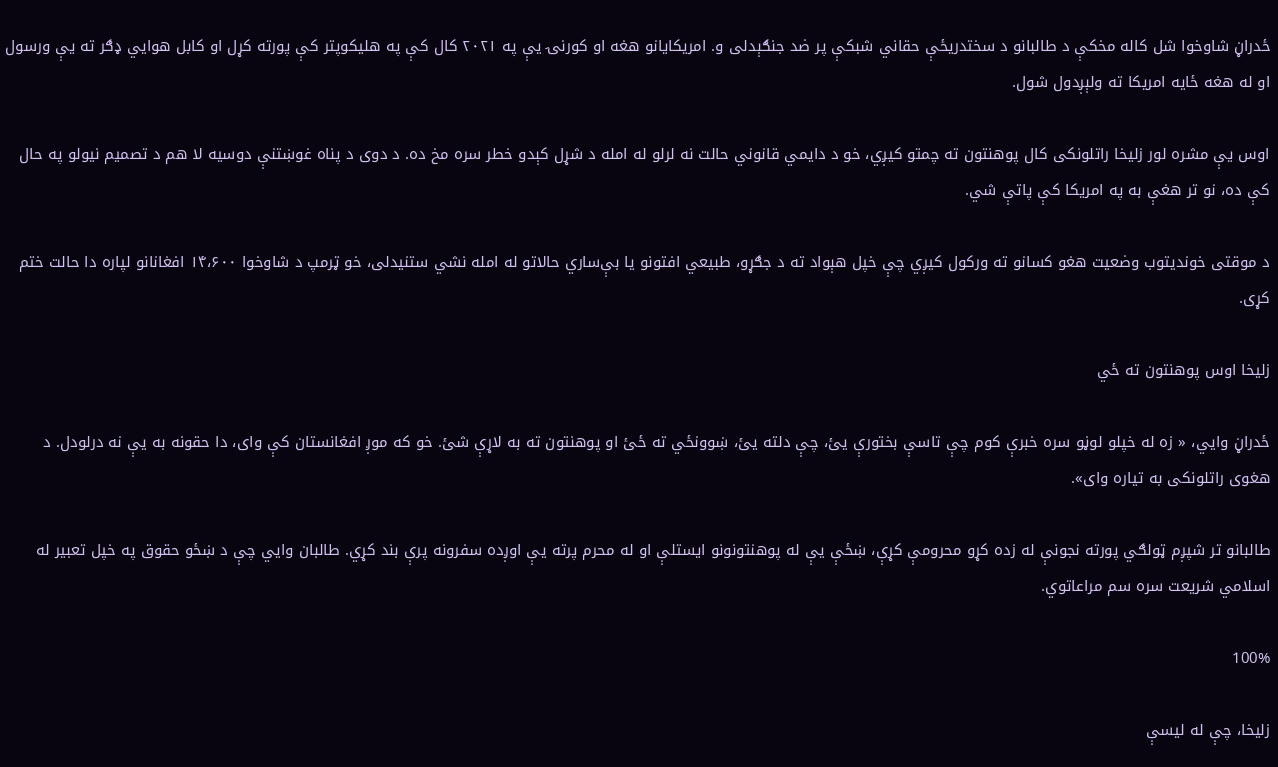ځدراڼ شاوخوا شل کاله مخکې د طالبانو د سختدریځې حقاني شبکې پر ضد جنګېدلی و. امریکایانو هغه او کورنۍ یې په ۲۰۲۱ کال کې په هلیکوپتر کې پورته کړل او کابل هوایي ډګر ته یې ورسول او له هغه ځایه امریکا ته ولېږدول شول.

اوس یې مشره لور زلیخا راتلونکی کال پوهنتون ته چمتو کیږي، خو د دایمي قانوني حالت نه لرلو له امله د شړل کېدو خطر سره مخ ده. د دوی د پناه غوښتنې دوسیه لا هم د تصمیم نیولو په حال کې ده، نو تر هغې به په امریکا کې پاتې شي.

د موقتی خوندیتوب وضعیت هغو کسانو ته ورکول کیږي چې خپل هېواد ته د جګړو، طبیعي افتونو یا بې‌ساري حالاتو له امله نشي ستنیدلی، خو ټرمپ د شاوخوا ۱۴،۶۰۰ افغانانو لپاره دا حالت ختم کړی.

زلیخا اوس پوهنتون ته ځي

ځدراڼ وايي، « زه له خپلو لوڼو سره خبرې کوم چې تاسې بختورې یئ، چې دلته یئ، ښوونځي ته ځئ او پوهنتون ته به لاړې شئ. خو که موږ افغانستان کې وای، دا حقونه به یې نه درلودل. د هغوی راتلونکی به تیاره وای».

طالبانو تر شپږم ټولګي پورته نجونې له زده کړو محرومې کړې، ښځې یې له پوهنتونونو ایستلې او له محرم پرته یې اوږده سفرونه پرې بند کړي. طالبان وايي چې د ښځو حقوق په خپل تعبیر له اسلامي شریعت سره سم مراعاتوي.

100%

زلیخا، چې له لیسې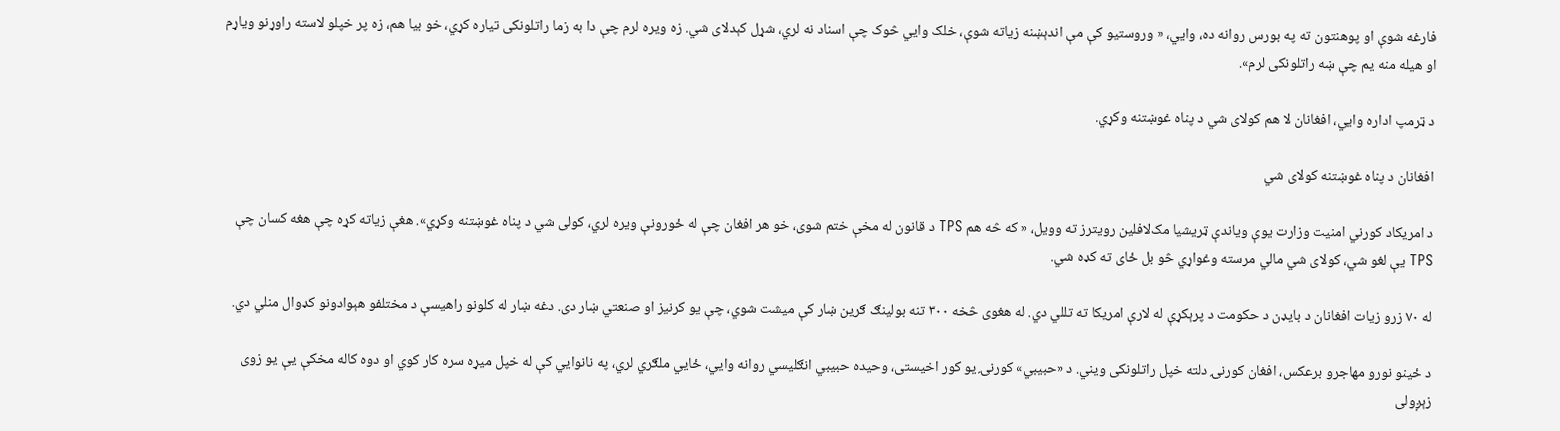فارغه شوې او پوهنتون ته په بورس روانه ده، وايي، « وروستیو کې مې اندېښنه زیاته شوې، خلک وايي څوک چې اسناد نه لري، شړل کېدلای شي. زه ویره لرم چې دا به زما راتلونکی تیاره کړي، خو بیا هم، زه پر خپلو لاسته راوړنو ویاړم او هیله منه یم چې ښه راتلونکی لرم».

د ټرمپ اداره وايي، افغانان لا هم کولای شي د پناه غوښتنه وکړي.

افغانان د پناه غوښتنه کولای شي

د امریکاد کورني امنیت وزارت یوې ویاندې ټریشیا مک‌لافلین رویترز ته وویل، « که څه هم TPS د قانون له مخې ختم شوی، خو هر افغان چې له ځورونې ویره لري، کولی شي د پناه غوښتنه وکړي». هغې زیاته کړه چې هغه کسان چې TPS یې لغو شي، کولای شي مالي مرسته وغواړي څو بل ځای ته کډه شي.

له ۷۰ زرو زیات افغانان د بایډن د حکومت د پرېکړې له لارې امریکا ته تللي دي. له هغوی څخه ۳۰۰ تنه بولینګ ګرین ښار کې میشت شوي، چې یو کرنیز او صنعتي ښار دی. دغه ښار له کلونو راهیسې د مختلفو هېوادونو کډوال منلي دي.

د ځینو نورو مهاجرو برعکس، افغان کورنۍ دلته خپل راتلونکی ویني. د «حبیبي» کورنۍ یو کور اخیستی، وحیده حبیبي انګلیسي روانه وايي، ځایي ملګري لري، په نانوایي کې له خپل میړه سره کار کوي او دوه کاله مخکې یې یو زوی زېږولی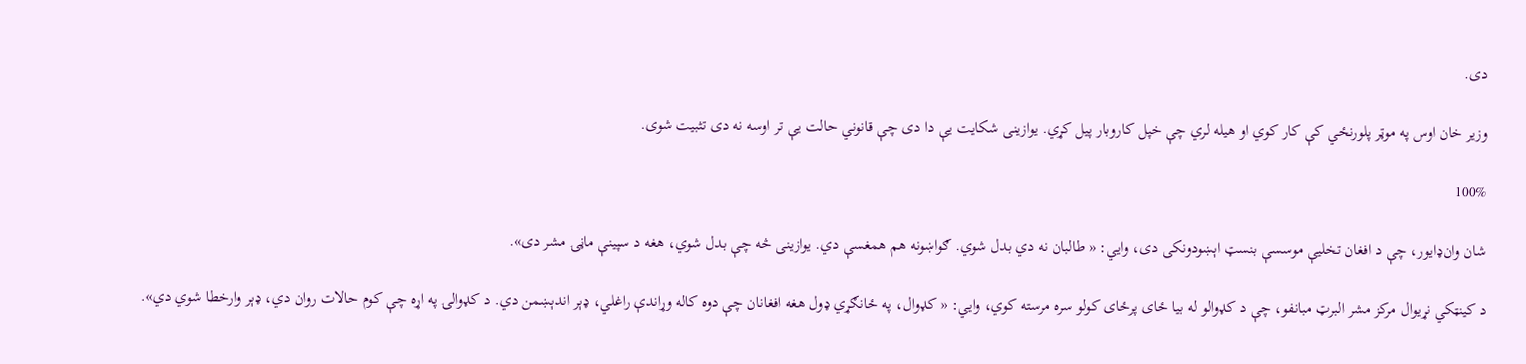دی.

وزیر خان اوس په موټر پلورنځي کې کار کوي او هیله لري چې خپل کاروبار پیل کړي. یوازینی شکایت یې دا دی چې قانوني حالت یې تر اوسه نه دی تثبیت شوی.

100%

شان وان‌ډایور، چې د افغان تخلیې موسسې بنسټ اېښودونکی دی، وايي: « طالبان نه دي بدل شوي. ګواښونه هم همغسې دي. یوازینی څه چې بدل شوي، هغه د سپینې ماڼۍ مشر دی».

د کینټکي نړیوال مرکز مشر البرټ مبانفو، چې د کډوالو له بیا ځای پرځای کولو سره مرسته کوي، وايي: « کډوال، په ځانګړي ډول هغه افغانان چې دوه کاله وړاندې راغلي، ډېر اندېښمن دي. د کډوالۍ په اړه چې کوم حالات روان دي، ډېر وارخطا شوي دي».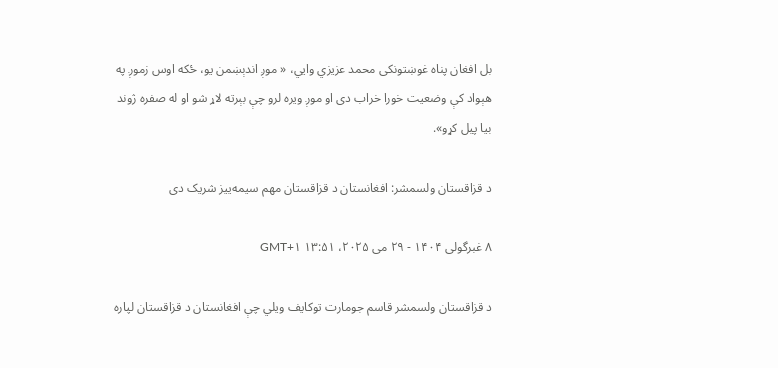بل افغان پناه غوښتونکی محمد عزیزي وايي، « موږ اندېښمن یو، ځکه اوس زموږ په هېواد کې وضعیت خورا خراب دی او موږ ویره لرو چې بېرته لاړ شو او له صفره ژوند بیا پیل کړو».

د قزاقستان ولسمشر: افغانستان د قزاقستان مهم سیمه‌ییز شریک دی

۸ غبرگولی ۱۴۰۴ - ۲۹ می ۲۰۲۵، ۱۳:۵۱ GMT+۱

د قزاقستان ولسمشر قاسم جومارت توکایف ویلي چې افغانستان د قزاقستان لپاره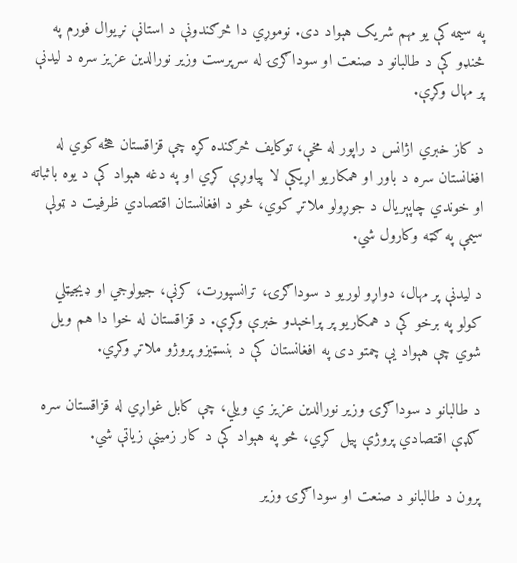په سیمه کې یو مهم شریک هېواد دی. نوموړي دا څرګندونې د استانې نړیوال فورم په څنډو کې د طالبانو د صنعت او سوداګرۍ له سرپرست وزیر نورالدین عزیز سره د لیدنې پر مهال وکړې.

د کاز خبري اژانس د راپور له مخې، توکایف څرګنده کړه چې قزاقستان هڅه کوي له افغانستان سره د باور او همکاریو اړیکې لا پیاوړې کړي او په دغه هېواد کې د یوه باثباته او خوندي چاپېریال د جوړولو ملاتړ کوي، څو د افغانستان اقتصادي ظرفیت د ټولې سیمې په ګټه وکارول شي.

د لیدنې پر مهال، دواړو لوریو د سوداګرۍ، ترانسپورت، کرنې، جیولوجي او ډیجیټلي کولو په برخو کې د همکاریو پر پراخېدو خبرې وکړې. د قزاقستان له خوا دا هم ویل شوي چې هېواد یې چمتو دی په افغانستان کې د بنسټیزو پروژو ملاتړ وکړي.

د طالبانو د سوداګرۍ وزیر نورالدین عزیز ي ویلي، چې کابل غواړي له قزاقستان سره ګډې اقتصادي پروژې پیل کړي، څو په هېواد کې د کار زمینې زیاتې شي.

پرون د طالبانو د صنعت او سوداګرۍ وزیر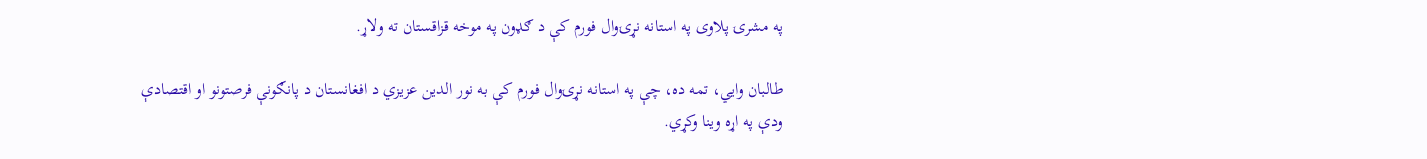په مشرۍ پلاوی په استانه نړۍوال فورم کې د ګډون په موخه قزاقستان ته ولاړ.

طالبان وايي، تمه ده، چې په استانه نړۍوال فورم کې به نور الدین عزیزي د افغانستان د پانګونې فرصتونو او اقتصادې ودې په اړه وینا وکړي.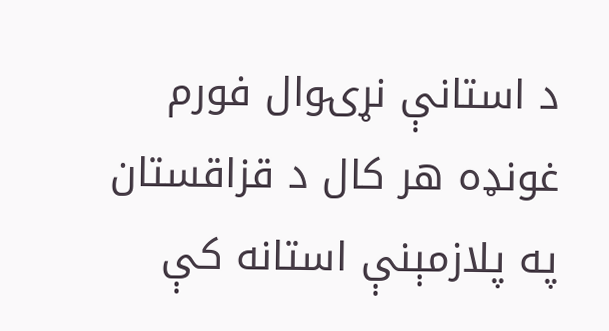د استانې نړۍوال فورم غونډه هر کال د قزاقستان په پلازمېنې استانه کې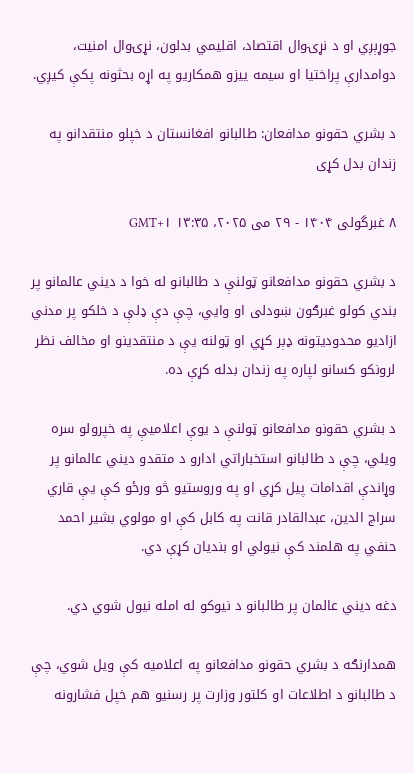جوړېږي او د نړۍوال اقتصاد، اقلیمي بدلون، نړۍوال امنیت، دوامدارې پراختیا او سیمه ییزو همکاریو په اړه بحثونه پکې کیږي.

د بشري حقونو مدافعان: طالبانو افغانستان د خپلو منتقدانو په زندان بدل کړی

۸ غبرگولی ۱۴۰۴ - ۲۹ می ۲۰۲۵، ۱۳:۳۵ GMT+۱

د بشري حقونو مدافعانو ټولنې د طالبانو له خوا د دیني عالمانو پر بندي کولو غبرګون ښودلی او وايي، چې دې ډلې د خلکو پر مدني ازادیو محدودیتونه ډېر کړي او ټولنه یې د منتقدینو او مخالف نظر لرونکو کسانو لپاره په زندان بدله کړې ده.

د بشري حقونو مدافعانو ټولنې د یوې اعلامیې په خپرولو سره ویلي، چې د طالبانو استخباراتي ادارو د متقدو دیني عالمانو پر وړاندې اقدامات پیل کړي او په وروستیو څو ورځو کې یې قاري سراج الدین، عبدالقادر قانت په کابل کې او مولوي بشیر احمد حنفي په هلمند کې نیولي او بندیان کړې دي.

دغه دیني عالمان پر طالبانو د نیوکو له امله نیول شوي دي.

همدارنګه د بشري حقونو مدافعانو په اعلامیه کې ویل شوي، چې د طالبانو د اطلاعات او کلتور وزارت پر رسنیو هم خپل فشارونه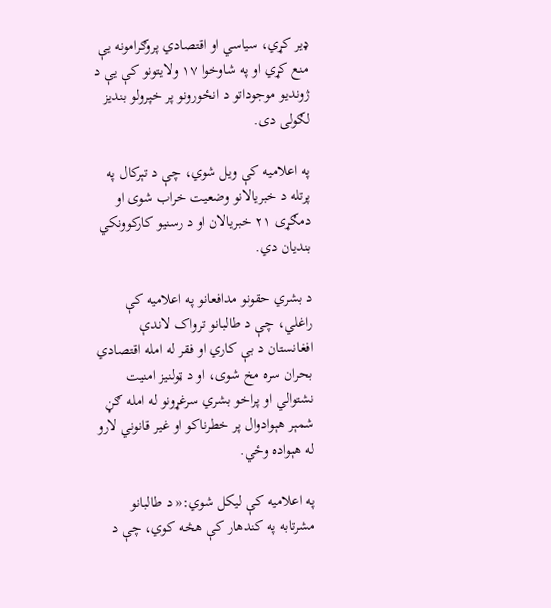ډیر کړي، سیاسي او اقتصادي پروګرامونه یې منع کړي او په شاوخوا ۱۷ ولایتونو کې یې د ژوندیو موجوداتو د انځورونو پر خپرولو بندیز لګولی دی.

په اعلامیه کې ویل شوي، چې د تېرکال په پرتله د خبریالانو وضعیت خراب شوی او دمګړی ۲۱ خبریالان او د رسنیو کارکوونکي بندیان دي.

د بشري حقونو مدافعانو په اعلامیه کې راغلي، چې د طالبانو ترواک لاندې افغانستان د بې کاري او فقر له امله اقتصادي بحران سره مخ شوی، او د ټولنیز امنیت نشتوالي او‌ پراخو بشري سرغړونو له امله ګڼ شمېر هېوادوال پر خطرناکو او غیر قانوني لارو له هېواده وځي.

په اعلامیه کې لیکل شوي:« د طالبانو مشرتابه په کندهار کې هڅه کوي، چې د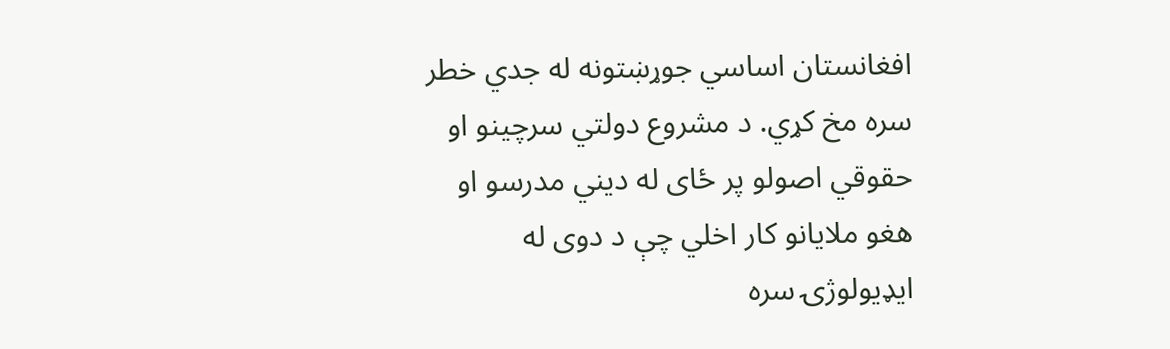افغانستان اساسي جوړښتونه له جدي خطر سره مخ کړي. د مشروع دولتي سرچینو او حقوقي اصولو پر ځای له دیني مدرسو او هغو ملایانو کار اخلي چې د دوی له ایډیولوژۍ سره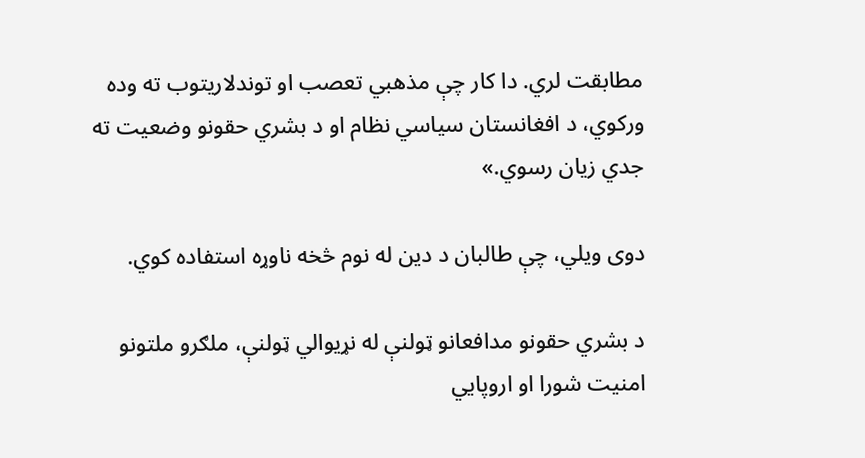مطابقت لري. دا کار چې مذهبي تعصب او توندلاریتوب ته وده ورکوي، د افغانستان سیاسي نظام او د بشري حقونو وضعیت ته جدي زیان رسوي.»

دوی ویلي، چې طالبان د دین له نوم څخه ناوړه استفاده کوي.

د بشري حقونو مدافعانو ټولنې له نړیوالي ټولنې، ملګرو ملتونو امنیت شورا او اروپايي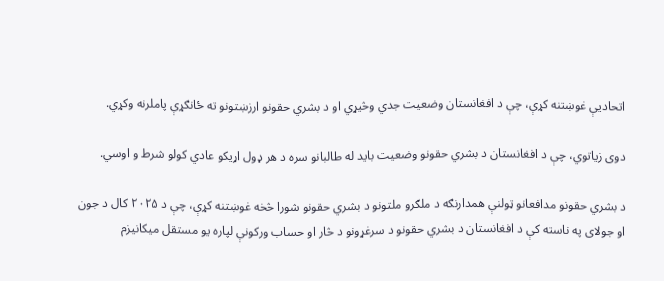اتحاديې غوښتنه کړې، چې د افغانستان وضعیت جدي وڅیړي او د بشري حقونو ارزښتونو ته ځانګړې پاملرنه وکړي.

دوی زیاتوي، چې د افغانستان د بشري حقونو وضعیت باید له طالبانو سره د هر ډول اړیکو عادي کولو شرط و اوسي.

د بشري حقونو مدافعانو ټولنې همدارنګه د ملګرو ملتونو د بشري حقونو شورا څخه غوښتنه کړې، چې د ۲۰۲۵ کال د جون او جولای په ناسته کې د افغانستان د بشري حقونو د سرغړونو د څار او حساب ورکونې لپاره یو مستقل میکانیزم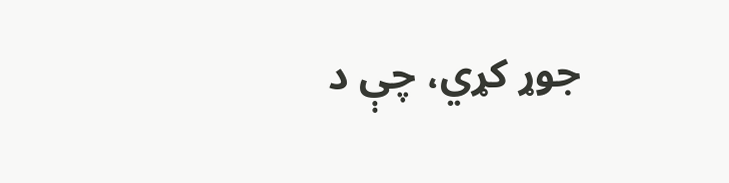جوړ کړي، چې د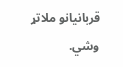قربانیانو ملاتړ وشي.